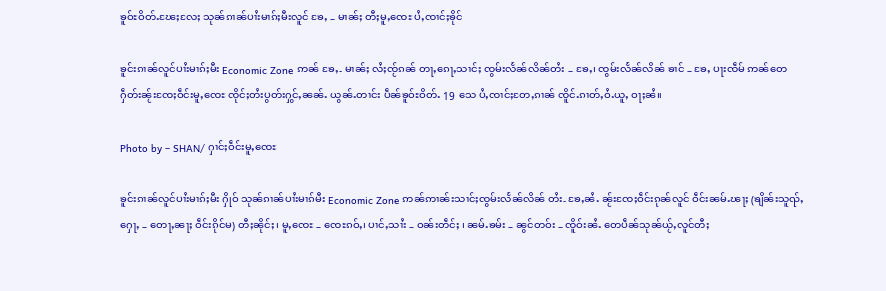ၶူဝ်ႊဝိတ်ႉၽႄႈလႄႈ သုၼ်ၵၢၼ်ပၢႆးမၢၵ်ႈမီးလူင် ၶႄႇ – မၢၼ်ႈ တီႈမူႇၸေႊ ပႆႇၸၢင်ႈၶိုင်

ၶူင်းၵၢၼ်လူင်ပၢႆးမၢၵ်ႈမီး Economic Zone ဢၼ် ၶႄႇ- မၢၼ်ႈ လႆႈၸႂ်ၵၼ် တႃႇၵေႃႇသၢင်ႈ ၸွမ်းလႅၼ်လိၼ်တႆး – ၶႄႇ၊ ၸွမ်းလႅၼ်လိၼ် ၶၢင် – ၶႄႇ ပႃးၸဵမ် ဢၼ်တေ ႁဵတ်းၼႂ်းၸႄႈဝဵင်းမူႇၸေႊ ၸိုင်ႈတႆးပွတ်းႁွင်ႇၼၼ်ႉ ယွၼ်ႉတၢင်း ပဵၼ်ၶူဝ်ႊဝိတ်ႉ 19 သေ ပႆႇၸၢင်ႈတႄႇၵၢၼ် ၸိူင်ႉၵၢတ်ႇဝႆႉယူႇ ဝႃႈၼႆ။

Photo by – SHAN/ ႁၢင်ႈဝဵင်းမူႇၸေႊ

ၶူင်းၵၢၼ်လူင်ပၢႆးမၢၵ်ႈမီး ႁိုဝ် သုၼ်ၵၢၼ်ပၢႆးမၢၵ်မီး Economic Zone ဢၼ်ဢၢၼ်းသၢင်ႈၸွမ်းလႅၼ်လိၼ် တႆး- ၶႄႇၼႆႉ ၼႂ်းၸႄႈဝဵင်းၵုၼ်လူင် ဝဵင်းၼမ်ႉၽႃႈ (ၶျိၼ်းသူၺ်ႇႁေႃႇ – တေႃႇၼႃႈ ဝဵင်းၵိုင်မ) တီႈၼိုင်ႈ၊ မူႇၸေႊ – ၸေႊၵဝ်ႇ၊ ပၢင်ႇသၢႆး – ဝၼ်းတဵင်ႈ ၊ ၼမ်ႉၶမ်း – ၼွင်တဝ်း – ၸိူဝ်းၼႆႉ တေပဵၼ်သုၼ်ယႂ်ႇလူင်တီႈ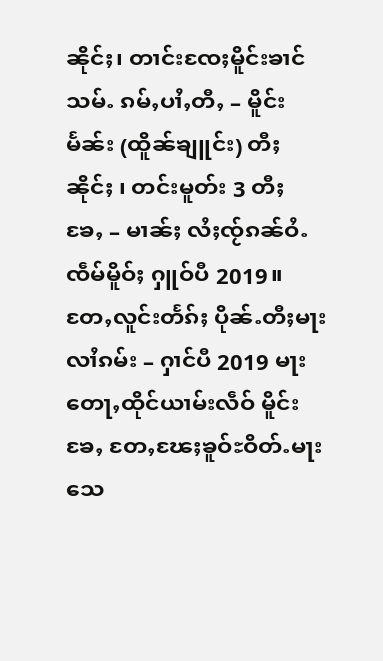ၼိုင်ႈ၊ တၢင်းၸႄႈမိူင်းၶၢင်သမ်ႉ ၵမ်ႇပၢႆႇတီႇ – မိူင်းမႅၼ်း (ထိူၼ်ၶျူင်း) တီႈၼိုင်ႈ ၊ တင်းမူတ်း 3 တီႈ ၶႄႇ – မၢၼ်ႈ လႆႈၸႂ်ၵၼ်ဝႆႉ ၸဵမ်မိူဝ်ႈ ႁူဝ်ပီ 2019။ တႄႇလူင်းတႅၵ်ႈ ပိုၼ်ႉတီႈမႃးလၢႆၵမ်း – ႁၢင်ပီ 2019 မႃးတေႃႇထိုင်ယၢမ်းလဵဝ် မိူင်းၶႄႇ တႄႇၽႄႈၶူဝ်ႊဝိတ်ႉမႃးသေ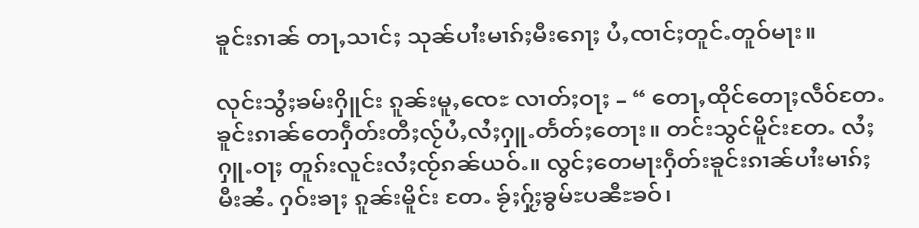ၶူင်းၵၢၼ် တႃႇသၢင်ႈ သုၼ်ပၢႆးမၢၵ်ႈမီးၵေႃႈ ပႆႇၸၢင်ႈတူင်ႉတူဝ်မႃး။

လုင်းသွႆႈၶမ်းႁိူင်း ၵူၼ်းမူႇၸေႊ လၢတ်ႈဝႃႈ – “ တေႃႇထိုင်တေႃႈလဵဝ်တႄႉ ၶူင်းၵၢၼ်တေႁဵတ်းတီႈလႂ်ပႆႇလႆႈႁူႉတႅတ်ႈတေႃး။ တင်းသွင်မိူင်းတႄႉ လႆႈႁူႉဝႃႈ တူၵ်းလူင်းလႆႈၸႂ်ၵၼ်ယဝ်ႉ။ လွင်ႈတေမႃးႁဵတ်းၶူင်းၵၢၼ်ပၢႆးမၢၵ်ႈမီးၼႆႉ ႁဝ်းၶႃႈ ၵူၼ်းမိူင်း တႄႉ ၶႂ်ႈႁႂ်ႈၶွမ်ႊပၼီႊၶဝ်၊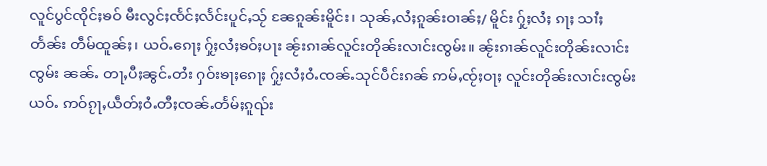လူင်ပွင်ၸိုင်ႈၶဝ် မီးလွင်ႈၸႅင်ႈလႅင်းပူင်ႇသႂ် ၼႄၵူၼ်းမိူင်း၊ သုၼ်ႇလႆႈၵူၼ်းဝၢၼ်ႈ/ မိူင်း ႁႂ်ႈလႆႈ ၵႃႈ သၢႆႈတႅၼ်း တဵမ်ထူၼ်ႈ၊ ယဝ်ႉၵေႃႈ ႁႂ်ႈလႆႈၶဝ်ႈပႃး ၼႂ်းၵၢၼ်လူင်းတိုၼ်းလၢင်းၸွမ်း။ ၼႂ်းၵၢၼ်လူင်းတိုၼ်းလၢင်းၸွမ်း ၼၼ်ႉ တႃႇပီႈၼွင်ႉတႆး ႁဝ်းၶႃႈၵေႃႈ ႁႂ်ႈလႆႈဝႆႉၸၼ်ႉသုင်ပဵင်းၵၼ် ဢမ်ႇၸႂ်ႈဝႃႈ လူင်းတိုၼ်းလၢင်းၸွမ်းယဝ်ႉ ဢဝ်ၵႂႃႇယဵတ်ႈဝႆႉတီႈၸၼ်ႉတႅမ်ႈၵူၺ်း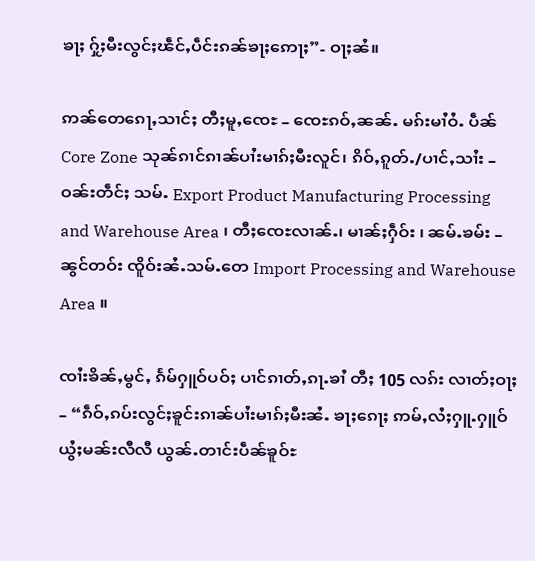ၶႃႈ ႁႂ်ႈမီးလွင်ႈၽဵင်ႇပဵင်းၵၼ်ၶႃႈဢေႃႈ”- ဝႃႈၼႆ။

ဢၼ်တေၵေႃႇသၢင်ႈ တီႈမူႇၸေႊ – ၸေႊၵဝ်ႇၼၼ်ႉ မၵ်းမၢႆဝႆႉ ပဵၼ် Core Zone သုၼ်ၵၢင်ၵၢၼ်ပၢႆးမၢၵ်ႈမီးလူင်၊ ၵိဝ်ႇၵူတ်ႉ/ပၢင်ႇသၢႆး – ဝၼ်းတဵင်ႈ သမ်ႉ Export Product Manufacturing Processing and Warehouse Area ၊ တီႈၸေႊလၢၼ်ႉ၊ မၢၼ်ႈႁဵဝ်း ၊ ၼမ်ႉၶမ်း – ၼွင်တဝ်း ၸိူဝ်းၼႆႉသမ်ႉတေ Import Processing and Warehouse Area ။

ၸၢႆးၶိၼ်ႇမွင်ႇ ၵႅမ်ႁူဝ်ပဝ်ႈ ပၢင်ၵၢတ်ႇၵႃႉၶၢႆ တီႈ 105 လၵ်း လၢတ်ႈဝႃႈ – “ၵဵဝ်ႇၵပ်းလွင်ႈၶူင်းၵၢၼ်ပၢႆးမၢၵ်ႈမီးၼႆႉ ၶႃႈၵေႃႈ ဢမ်ႇလႆႈႁူႉႁူဝ်ယွႆႈမၼ်းလီလီ ယွၼ်ႉတၢင်းပဵၼ်ၶူဝ်ႊ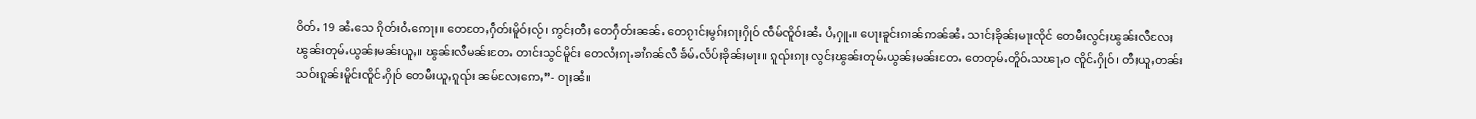ဝိတ်ႉ 19 ၼႆႉသေ ၵိုတ်းဝႆႉဢေႃႈ။ တေတႄႇႁဵတ်းမိူဝ်ႈလႂ်၊ ဢွင်ႈတီႈ တေႁဵတ်းၼၼ်ႉ တေၵႂၢင်ႈမွၵ်ႈၵႃႈႁိုဝ် ၸဵမ်ၸိူဝ်းၼႆႉ ပႆႇႁူႉ။ ပေႃးၶူင်းၵၢၼ်ဢၼ်ၼႆႉ သၢင်ႈၶိုၼ်ႈမႃးၸိုင် တေမီးလွင်ႈၽွၼ်းလီလႄႈ ၽွၼ်းတုမ်ႉယွၼ်ႈမၼ်းယူႇ။ ၽွၼ်းလီမၼ်းတႄႉ တၢင်းသွင်မိူင်း တေလႆႈၵႃႉၶၢႆၵၼ်လီ ၶႅမ်ႉလႅပ်ႈၶိုၼ်ႈမႃး။ ၵူၺ်းၵႃႈ လွင်ႈၽွၼ်းတုမ်ႉယွၼ်ႈမၼ်းတႄႉ တေတုမ်ႉတိူဝ်ႉသၽႃႇဝ ၸိူင်ႉႁိုဝ်၊ တီႈယူႇတၼ်းသဝ်းၵူၼ်းမိူင်းၸိူင်ႉႁိုဝ် တေမီးယူႇၵူၺ်း ၼမ်လႄႈဢေႇ”- ဝႃႈၼႆ။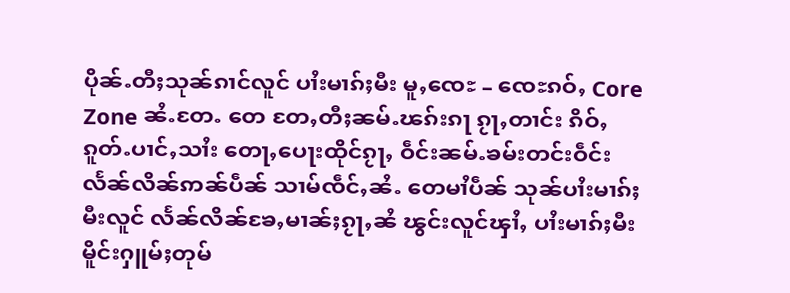ပိုၼ်ႉတီႈသုၼ်ၵၢင်လူင် ပၢႆးမၢၵ်ႈမီး မူႇၸေႊ – ၸေႊၵဝ်ႇ Core Zone ၼႆႉတႄႉ တေ တႄႇတီႈၼမ်ႉၽၵ်းၵႃ ၵႂႃႇတၢင်း ၵိဝ်ႇၵူတ်ႉပၢင်ႇသၢႆး တေႃႇပေႃးထိုင်ၵႂႃႇ ဝဵင်းၼမ်ႉၶမ်းတင်းဝဵင်း လႅၼ်လိၼ်ဢၼ်ပဵၼ် သၢမ်ၸဵင်ႇၼႆႉ တေမၢႆပဵၼ် သုၼ်ပၢႆးမၢၵ်ႈမီးလူင် လႅၼ်လိၼ်ၶႄႇမၢၼ်ႈၵႂႃႇၼႆ ၽွင်းလူင်ၾၢႆႇ ပၢႆးမၢၵ်ႈမီး မိူင်းႁူမ်ႈတုမ်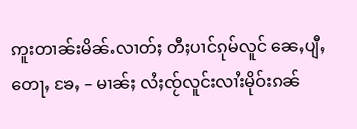ဢူးတၢၼ်းမိၼ်ႉလၢတ်ႈ တီႈပၢင်ၵုမ်လူင် ၼေႇပျီႇတေႃႇ ၶႄႇ – မၢၼ်ႈ လႆႈၸႂ်လူင်းလၢႆးမိုဝ်းၵၼ်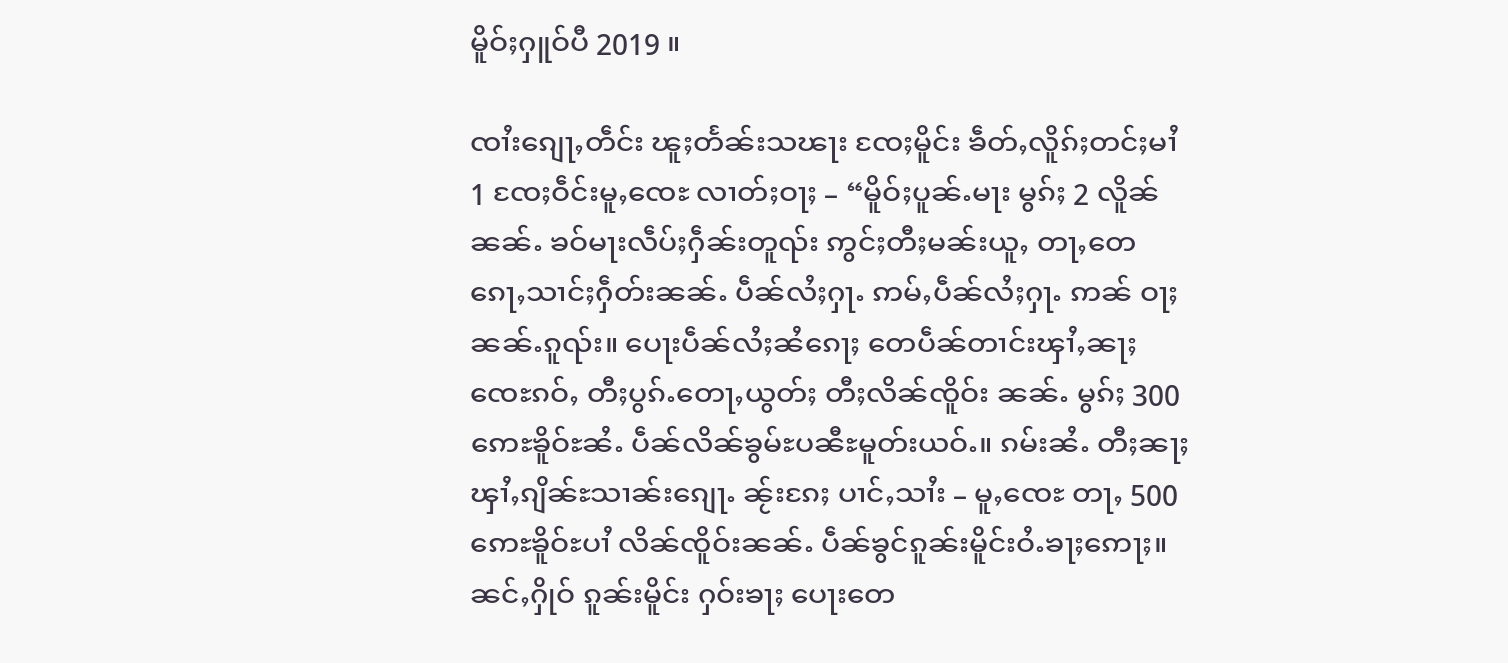မိူဝ်ႈႁူဝ်ပီ 2019 ။

ၸၢႆးၵျေႃႇတဵင်း ၽူႈတႅၼ်းသၽႃး ၸႄႈမိူင်း ၶဵတ်ႇလိူၵ်ႈတင်ႈမၢႆ 1 ၸႄႈဝဵင်းမူႇၸေႊ လၢတ်ႈဝႃႈ – “မိူဝ်ႈပူၼ်ႉမႃး မွၵ်ႈ 2 လိူၼ်ၼၼ်ႉ ၶဝ်မႃးလဵပ်ႈႁဵၼ်းတူၺ်း ဢွင်ႈတီႈမၼ်းယူႇ တႃႇတေၵေႃႇသၢင်ႈႁဵတ်းၼၼ်ႉ ပဵၼ်လႆႈႁႃႉ ဢမ်ႇပဵၼ်လႆႈႁႃႉ ဢၼ် ဝႃႈၼၼ်ႉၵူၺ်း။ ပေႃးပဵၼ်လႆႈၼႆၵေႃႈ တေပဵၼ်တၢင်းၾၢႆႇၼႃႈၸေႊၵဝ်ႇ တီႈပွၵ်ႉတေႃႇယွတ်ႈ တီႈလိၼ်ၸိူဝ်း ၼၼ်ႉ မွၵ်ႈ 300 ဢေႊၶိူဝ်ႊၼႆႉ ပဵၼ်လိၼ်ၶွမ်ႊပၼီႊမူတ်းယဝ်ႉ။ ၵမ်းၼႆႉ တီႈၼႃႈၾၢႆႇၵျိၼ်ႊသၢၼ်းၵျေႃႉ ၼႂ်းၵႄႈ ပၢင်ႇသၢႆး – မူႇၸေႊ တႃႇ 500 ဢေႊၶိူဝ်ႊပၢႆ လိၼ်ၸိူဝ်းၼၼ်ႉ ပဵၼ်ၶွင်ၵူၼ်းမိူင်းဝႆႉၶႃႈဢေႃႈ။ ၼင်ႇႁိုဝ် ၵူၼ်းမိူင်း ႁဝ်းၶႃႈ ပေႃးတေ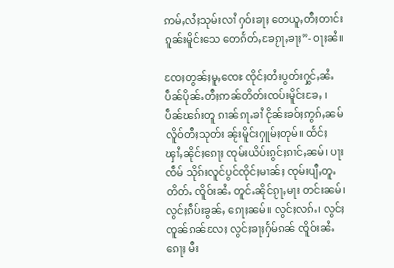ဢမ်ႇလႆႈသုမ်းလၢႆ ႁဝ်းၶႃႈ တေယူႇတီႈတၢင်းၵူၼ်းမိူင်းသေ တေၵႅတ်ႇၶႄၵႂႃႇၶႃႈ”- ဝႃႈၼႆ။

ၸႄႈတွၼ်ႈမူႇၸေႊ ၸိုင်ႈတႆးပွတ်းႁွင်ႇၼႆႉ ပဵၼ်ပိုၼ်ႉတီႈဢၼ်တိတ်းၸပ်းမိူင်းၶႄႇ ၊ ပဵၼ်ၽၵ်းတူ ၵၢၼ်ၵႃႉၶၢႆ ငိုၼ်းၶဝ်ႈဢွၵ်ႇၼမ်လိူဝ်တီႈသုတ်း ၼႂ်းမိူင်းႁူမ်ႈတုမ်။ ထႅင်ႈၾၢႆႇၼိုင်ႈၵေႃႈ ၸုမ်းယိပ်းၵွင်ႈၵၢင်ႇၼမ်၊ ပႃးၸဵမ် သိုၵ်းလူင်ပွင်ၸိုင်ႈမၢၼ်ႈ ၸုမ်းပျီႇတူႉတိတ်ႉ ၸိူဝ်းၼႆႉ တူင်ႉၼိုင်ၵႂႃႇမႃး တင်းၼမ်၊ လွင်ႈၵဵပ်းၶွၼ်ႇ ၵေႃႈၼမ်။ လွင်ႈလၵ်ႉ၊ လွင်ႈၸူၼ်ၵၼ်လႄႈ လွင်ႈၶႃႈႁႅမ်ၵၼ် ၸိူဝ်းၼႆႉၵေႃႈ မီး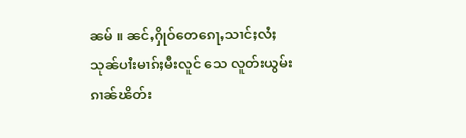ၼမ် ။ ၼင်ႇႁိုဝ်တေၵေႃႇသၢင်ႈလႆႈသုၼ်ပၢႆးမၢၵ်ႈမီးလူင် သေ လူတ်းယွမ်းၵၢၼ်ၽိတ်း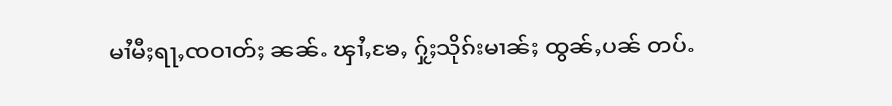မၢႆမီႈရႃႇၸဝၢတ်ႈ ၼၼ်ႉ ၾၢႆႇၶႄႇ ႁႂ်ႈသိုၵ်းမၢၼ်ႈ ထွၼ်ႇပၼ် တပ်ႉ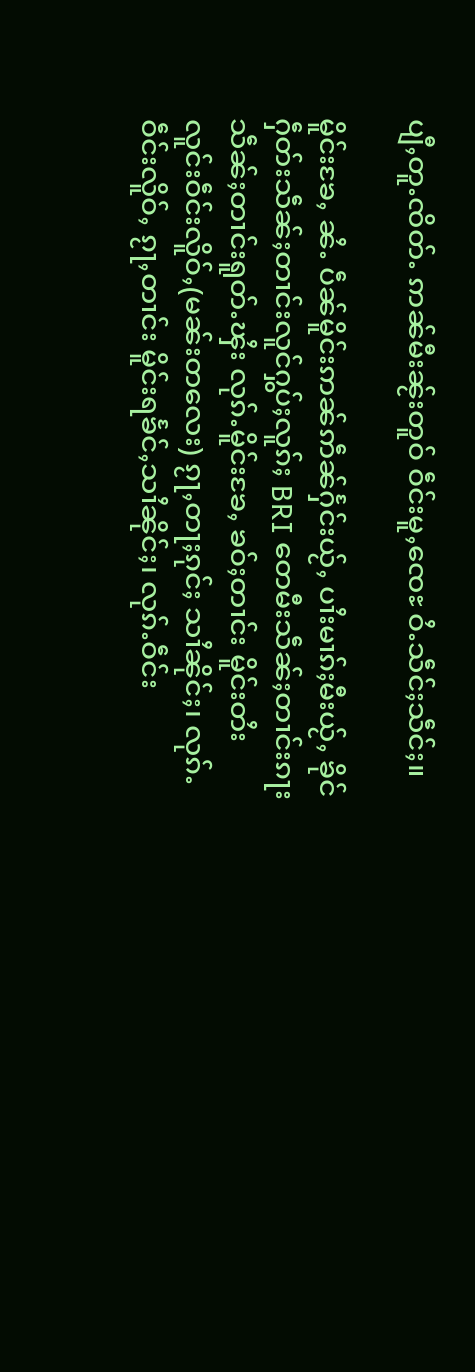ပျီႇတူႉၸိတ်ႉ ဢၼ်မီးၼႂ်းတူဝ် ဝဵင်းမူႇၸေႊ ဝႆႉသဵင်ႈသဵင်ႈ။

မိူင်းၶႄႇ ၼႆႉ ပဵၼ်မိူင်းဢၼ်ဢဵၼ်ႁႅင်းယႂ်ႇ ပၢႆးမၢၵ်ႈမီးယႂ်ႇ ၶိုင်ႁဵတ်းသဵၼ်ႈတၢင်းလူင်ႁွပ်ႈလူၵ်ႈ BRI တေမီးသဵၼ်ႈတၢင်းၵႃး သဵၼ်ႈတၢင်းရူတ်ႉၾႆး လုၵ်ႉမိူင်းၶႄႇ ၶဝ်ႈတၢင်း မိူင်းတႆး လူင်းဝဵင်းလိူဝ်ႇ(မၼ်းတလေး) ၵႂႃႇတႃႈၵုင်ႈ သၢႆၼိုင်ႈ၊ လုၵ်ႉဝဵင်းလိူဝ်ႇ ၵႂႃႇတၢင်း မိူင်းရၶႅင်ႇသၢႆၼိုင်ႈ၊ လုၵ်ႉဝဵင်း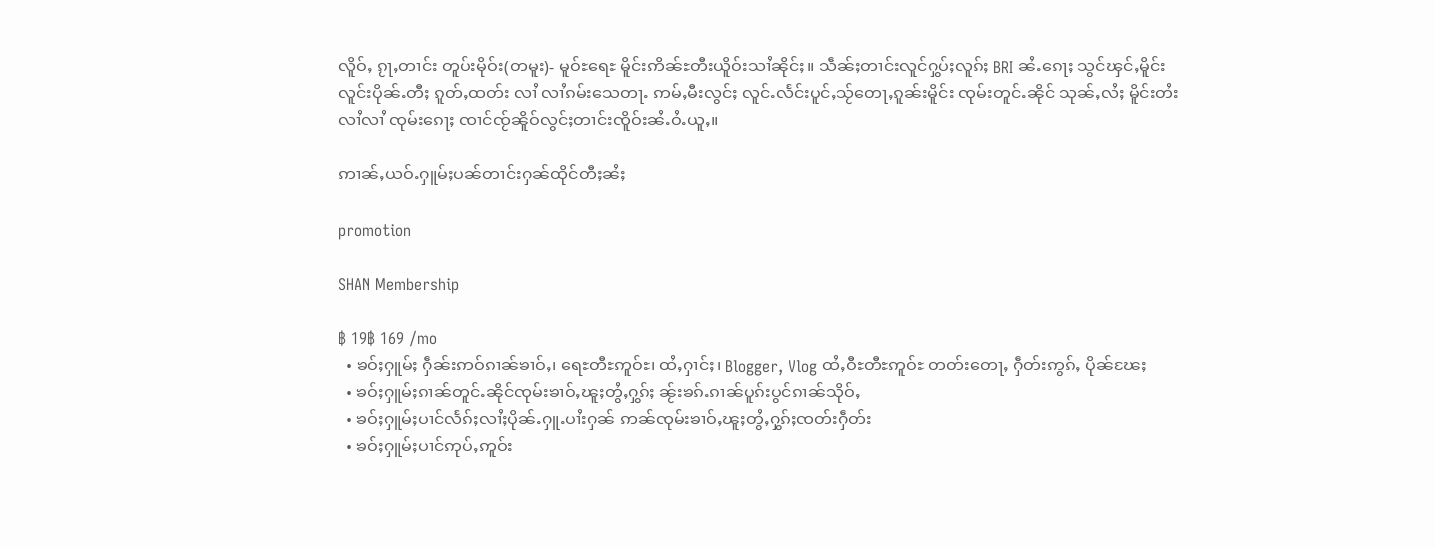လိူဝ်ႇ ၵႂႃႇတၢင်း တူပ်းမိုဝ်း(တမူး)- မူဝ်ႊရေႊ မိူင်းဢိၼ်ႊတီးယိူဝ်းသၢႆၼိုင်ႈ။ သဵၼ်ႈတၢင်းလူင်ႁွပ်ႈလူၵ်ႈ BRI ၼႆႉၵေႃႈ သွင်ၾင်ႇမိူင်း လူင်းပိုၼ်ႉတီႈ ၵူတ်ႇထတ်း လၢႆ လၢႆၵမ်းသေတႃႉ ဢမ်ႇမီးလွင်ႈ လူင်ႉလႅင်းပူင်ႇသႂ်တေႃႇၵူၼ်းမိူင်း ၸုမ်းတူင်ႉၼိုင် သုၼ်ႇလႆႈ မိူင်းတႆး လၢႆလၢႆ ၸုမ်းၵေႃႈ ၸၢင်ၸႂ်ၼိူဝ်လွင်ႈတၢင်းၸိူဝ်းၼႆႉဝႆႉယူႇ။

ဢၢၼ်ႇယဝ်ႉႁူမ်ႈပၼ်တၢင်းႁၼ်ထိုင်တီႈၼႆႈ

promotion

SHAN Membership

฿ 19฿ 169 /mo
  • ၶဝ်ႈႁူမ်ႈ ႁဵၼ်းဢဝ်ၵၢၼ်ၶၢဝ်ႇ၊ ရေႊတီႊဢူဝ်ႊ၊ ထႆႇႁၢင်ႈ၊ Blogger, Vlog ထႆႇဝီႊတီႊဢူဝ်ႊ တတ်းတေႃႇ ႁဵတ်းဢွၵ်ႇ ပိုၼ်ၽႄႈ
  • ၶဝ်ႈႁူမ်ႈၵၢၼ်တူင်ႉၼိုင်ၸုမ်းၶၢဝ်ႇၽူႈတွႆႇႁွၵ်ႈ ၼႂ်းၶၵ်ႉၵၢၼ်ပူၵ်းပွင်ၵၢၼ်သိုဝ်ႇ
  • ၶဝ်ႈႁူမ်ႈပၢင်လႅၵ်ႈလၢႆႈပိုၼ်ႉႁူႉပၢႆးႁၼ် ဢၼ်ၸုမ်းၶၢဝ်ႇၽူႈတွႆႇႁွၵ်ႈၸတ်းႁဵတ်း
  • ၶဝ်ႈႁူမ်ႈပၢင်ဢုပ်ႇဢူဝ်း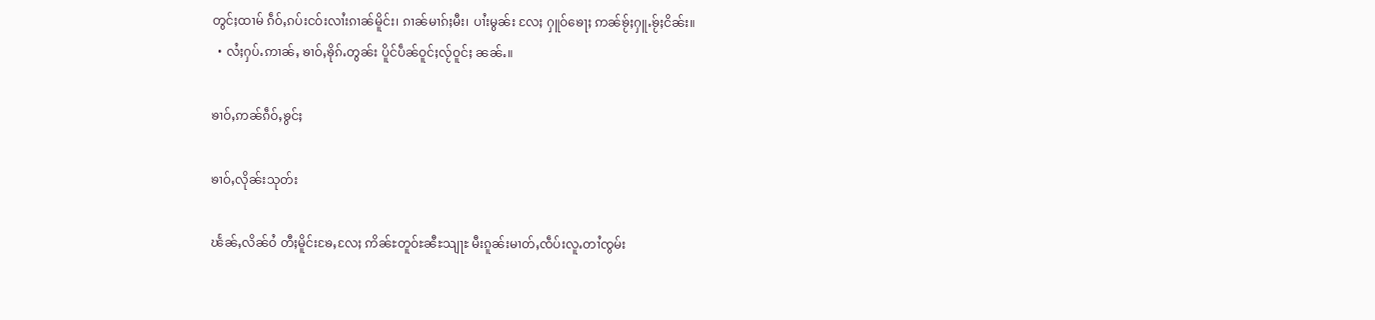တွင်ႈထၢမ် ၵဵဝ်ႇၵပ်းငဝ်းလၢႆးၵၢၼ်မိူင်း၊ ၵၢၼ်မၢၵ်ႈမီး၊ ပၢႆးမွၼ်း လႄႈ ႁူဝ်ၶေႃႈ ဢၼ်ၶႂ်ႈႁူႉၶႂ်ႈငိၼ်း။
  • လႆႈႁပ်ႉဢၢၼ်ႇ ၶၢဝ်ႇၶိုၵ်ႉတွၼ်း ပိူင်ပဵၼ်ဝူင်ႈလႂ်ဝူင်ႈ ၼၼ်ႉ။

ၶၢဝ်ႇဢၼ်ၵဵဝ်ႇၶွင်ႈ

ၶၢဝ်ႇလိုၼ်းသုတ်း

ၽႅၼ်ႇလိၼ်ဝႆ တီႈမိူင်းၶႄႇလႄႈ ဢိၼ်ႊတူဝ်ႊၼီႊသျႃႊ မီးၵူၼ်းမၢတ်ႇၸဵပ်းလူႉတၢႆၸွမ်း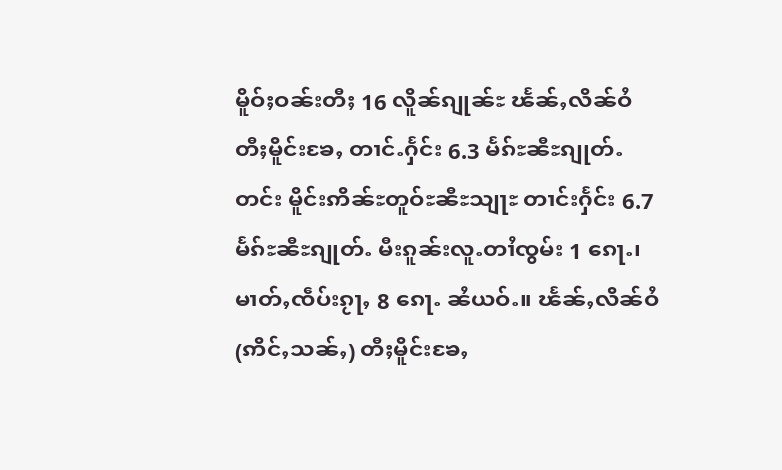မိူဝ်ႈဝၼ်းတီႈ 16 လိူၼ်ၵျုၼ်ႊ ၽႅၼ်ႇလိၼ်ဝႆ တီႈမိူင်းၶႄႇ တၢင်ႉႁႅင်း 6.3 မႅၵ်ႊၼီႊၵျုတ်ႉ တင်း မိူင်းဢိၼ်ႊတူဝ်ႊၼီႊသျႃႊ တၢင်းႁႅင်း 6.7 မႅၵ်ႊၼီႊၵျုတ်ႉ မီးၵူၼ်းလူႉတၢႆၸွမ်း 1 ၵေႃႉ၊ မၢတ်ႇၸဵပ်းၵႂႃႇ 8 ၵေႃႉ ၼႆယဝ်ႉ။ ၽႅၼ်ႇလိၼ်ဝႆ (ဢိင်ႇသၼ်ႇ) တီႈမိူင်းၶႄႇ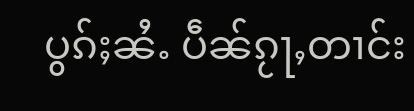ပွၵ်ႈၼႆႉ ပဵၼ်ၵႂႃႇတၢင်း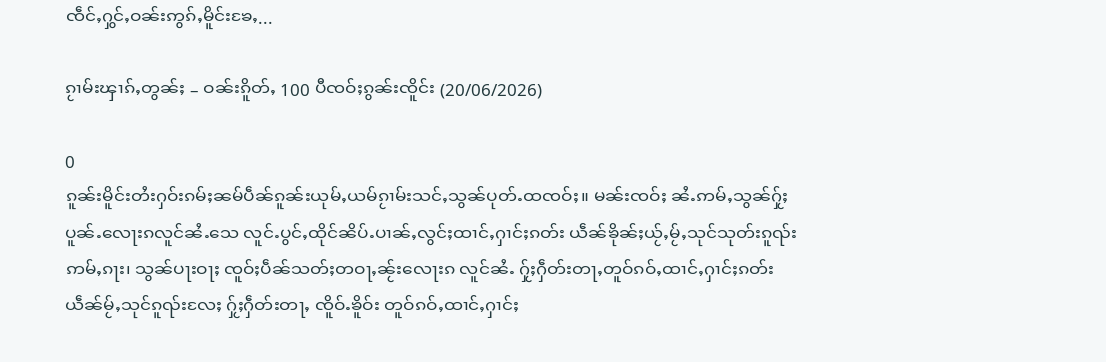ၸဵင်ႇႁွင်ႇဝၼ်းဢွၵ်ႇမိူင်းၶႄႇ...

ၵႂၢမ်းၾၢၵ်ႇတွၼ်ႈ – ဝၼ်းၵိူတ်ႇ 100 ပီၸဝ်ႈၵွၼ်းၸိူင်း (20/06/2026)

0
ၵူၼ်းမိူင်းတႆးႁဝ်းၵမ်ႈၼမ်ပဵၼ်ၵူၼ်းယုမ်ႇယမ်ၵႂၢမ်းသင်ႇသွၼ်ပုတ်ႉထၸဝ်ႈ။ မၼ်းၸဝ်ႈ ၼႆႉဢမ်ႇသွၼ်ႁႂ်ႈ ပူၼ်ႉလေႃးၵလူင်ၼႆႉသေ လူင်ႉပွင်ႇထိုင်ၼိပ်ႉပၢၼ်ႇလွင်ႈထၢင်ႇႁၢင်ႈၵတ်း ယဵၼ်ၶိုၼ်ႈယႂ်ႇမႂ်ႇသုင်သုတ်းၵူၺ်းဢမ်ႇၵႃး၊ သွၼ်ပႃးဝႃႈ ၸူဝ်ႈပဵၼ်သတ်ႈတဝႃႇၼႂ်းလေႃးၵ လူင်ၼႆႉ ႁႂ်ႈႁဵတ်းတႃႇတူဝ်ၵဝ်ႇထၢင်ႇႁၢင်ႈၵတ်းယဵၼ်မႂ်ႇသုင်ၵူၺ်းလႄႈ ႁႂ်ႈႁဵတ်းတႃႇ ၸိူဝ်ႉၶိူဝ်း တူဝ်ၵဝ်ႇထၢင်ႇႁၢင်ႈ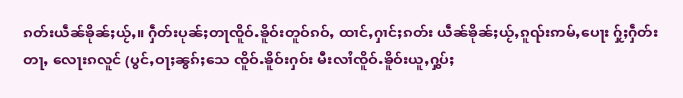ၵတ်းယဵၼ်ၶိုၼ်ႈယႂ်ႇ။ ႁဵတ်းပုၼ်ႈတႃၸိူဝ်ႉၶိူဝ်းတူဝ်ၵဝ်ႇ ထၢင်ႇႁၢင်ႈၵတ်း ယဵၼ်ၶိုၼ်ႈယႂ်ႇၵူၺ်းဢမ်ႇပေႃး ႁႂ်ႈႁဵတ်းတႃႇ လေႃးၵလူင် (ပွင်ႇဝႃႈၼွၵ်ႈသေ ၸိူဝ်ႉၶိူဝ်းႁဝ်း မီးလၢႆၸိူဝ်ႉၶိူဝ်းယူႇႁွပ်ႈ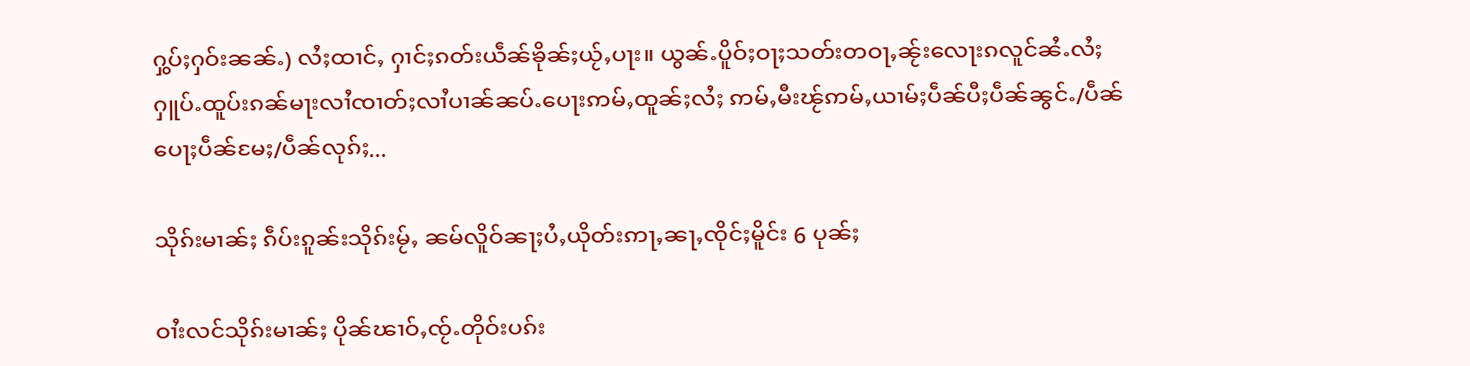ႁွပ်ႈႁဝ်းၼၼ်ႉ) လႆႈထၢင်ႇ ႁၢင်ႈၵတ်းယဵၼ်ၶိုၼ်ႈယႂ်ႇပႃး။ ယွၼ်ႉပိူဝ်ႈဝႃႈသတ်းတဝႃႇၼႂ်းလေႃးၵလူင်ၼႆႉလႆႈႁူပ်ႉထူပ်းၵၼ်မႃးလၢႆၸၢတ်ႈလၢႆပၢၼ်ၼပ်ႉပေႃးဢမ်ႇထူၼ်ႈလႆႈ ဢမ်ႇမီးၽႂ်ဢမ်ႇယၢမ်ႈပဵၼ်ပီႈပဵၼ်ၼွင်ႉ/ပဵၼ်ပေႃႈပဵၼ်မႄႈ/ပဵၼ်လုၵ်ႈ...

သိုၵ်းမၢၼ်ႈ ၵဵပ်းၵူၼ်းသိုၵ်းမႂ်ႇ ၼမ်လိူဝ်ၼႃႈပႆႇယိုတ်းဢႃႇၼႃႇၸိုင်ႈမိူင်း 6 ပုၼ်ႈ

ဝၢႆးလင်သိုၵ်းမၢၼ်ႈ ပိုၼ်ၽၢဝ်ႇၸႂ်ႉတိုဝ်းပၵ်း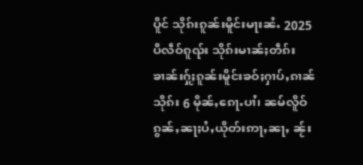ပိူင် သိုၵ်းၵူၼ်းမိူင်းမႃးၼႆႉ 2025 ပီလဵဝ်ၵူၺ်း သိုၵ်းမၢၼ်ႈတဵၵ်းၶၢၼ်းႁႂ်ႈၵူၼ်းမိူင်းၶဝ်ႈႁၢပ်ႇၵၢၼ်သိုၵ်း 6 မိုၼ်ႇၵေႃႉပၢႆ၊ ၼမ်လိူဝ် ၵွၼ်ႇၼႃႈပႆႇယိုတ်းဢႃႇၼႃႇ ၼႂ်း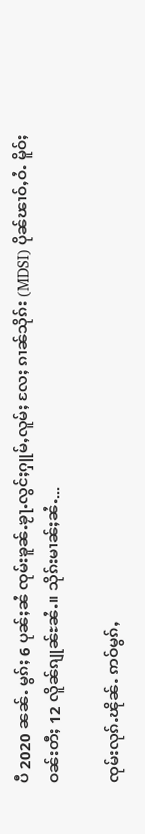ပီ 2020 ၼၼ်ႉ မွၵ်ႈ 6 ပုၼ်ႈၼႆ ၸုမ်းၶူၼ်ႉၶႂႃႉလွင်ႈႁူမ်ႇလူမ်ႈ လႄႈ ၵၢၼ်သိုၵ်း (MDSI) ပိုၼ်ၽၢဝ်ႇဝႆႉ မိူဝ်ႈဝၼ်းတီႈ 12 လိူၼ်ၵျုၼ်ႊၼႆႉ။ သိုၵ်းမၢၼ်ႈၼႆႉ...

ၸုမ်းလုၵ်ႉၽိုၼ်ႉ ဢဝ်မွၵ်ႇ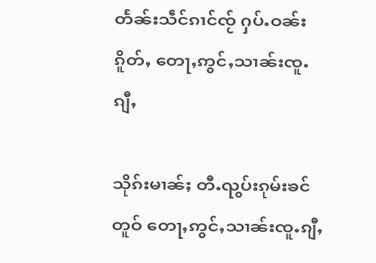တႅၼ်းသဵင်ၵၢင်ၸႂ် ႁပ်ႉဝၼ်းၵိူတ်ႇ တေႃႇဢွင်ႇသၢၼ်းၸူႉၵျီႇ

သိုၵ်းမၢၼ်ႈ တီႉၺွပ်းၵုမ်းၶင်တူဝ် တေႃႇဢွင်ႇသၢၼ်းၸူႉၵျီႇ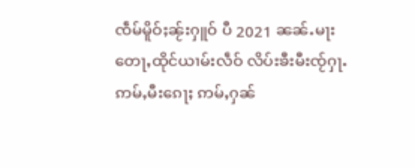ၸဵမ်မိူဝ်ႈၼႂ်းႁူဝ် ပီ 2021 ၼၼ်ႉမႃး တေႃႇထိုင်ယၢမ်းလဵဝ် လိပ်းၶီးမီးၸႂ်ႁႃႉဢမ်ႇမီးၵေႃႈ ဢမ်ႇႁၼ်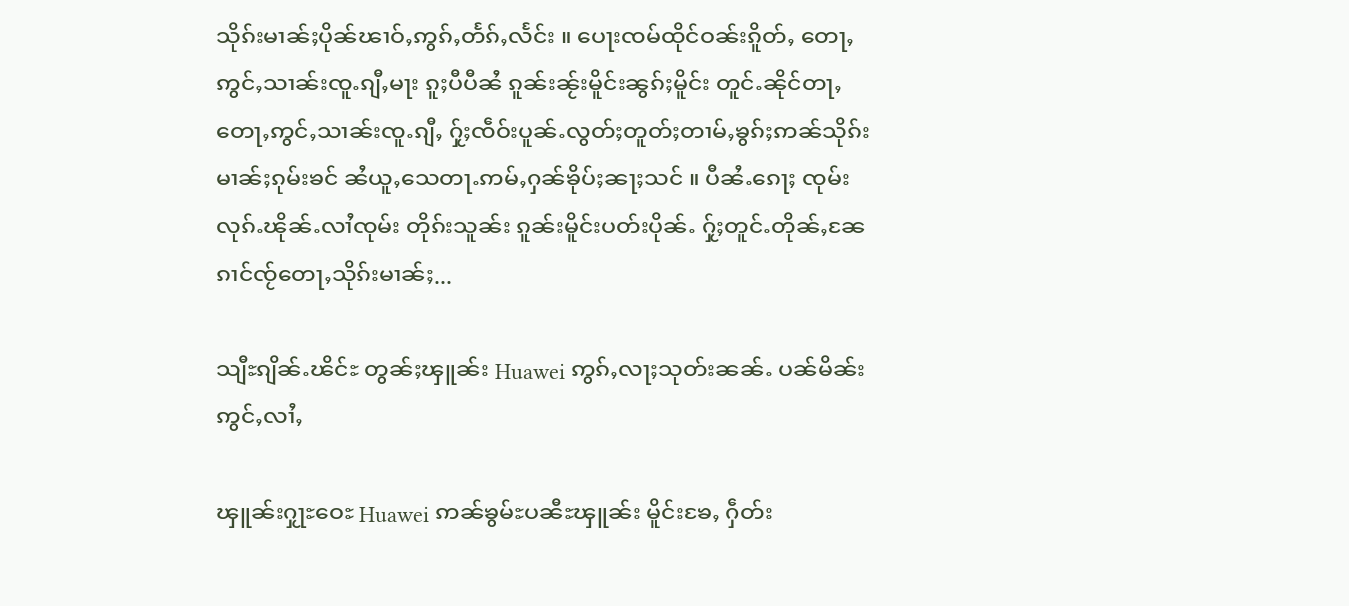သိုၵ်းမၢၼ်ႈပိုၼ်ၽၢဝ်ႇဢွၵ်ႇတႅၵ်ႇလႅင်း ။ ပေႃးၸမ်ထိုင်ဝၼ်းၵိူတ်ႇ တေႃႇဢွင်ႇသၢၼ်းၸူႉၵျီႇမႃး ၵူႈပီပီၼႆ ၵူၼ်းၼႂ်းမိူင်းၼွၵ်ႈမိူင်း တူင်ႉၼိုင်တႃႇ တေႃႇဢွင်ႇသၢၼ်းၸူႉၵျီႇ ႁႂ်ႈၸဵဝ်းပူၼ်ႉလွတ်ႈတူတ်ႈတၢမ်ႇၶွၵ်ႈဢၼ်သိုၵ်းမၢၼ်ႈၵုမ်းၶင် ၼႆယူႇသေတႃႉဢမ်ႇႁၼ်ၶိုပ်ႈၼႃႈသင် ။ ပီၼႆႉၵေႃႈ ၸုမ်းလုၵ်ႉၽိုၼ်ႉလၢႆၸုမ်း တိုၵ်းသူၼ်း ၵူၼ်းမိူင်းပတ်းပိုၼ်ႉ ႁႂ်ႈတူင်ႉတိုၼ်ႇၼႄၵၢင်ၸႂ်တေႃႇသိုၵ်းမၢၼ်ႈ...

သျီႊၵျိၼ်ႉၽိင်ႊ တွၼ်ႈၾူၼ်း Huawei ဢွၵ်ႇလႃႈသုတ်းၼၼ်ႉ ပၼ်မိၼ်းဢွင်ႇလၢႆႇ

ၾူၼ်းႁႂႃႊဝေႊ Huawei ဢၼ်ၶွမ်ႊပၼီႊၾူၼ်း မိူင်းၶႄႇ ႁဵတ်း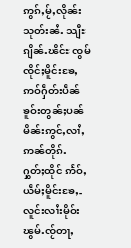ဢွၵ်ႇမႂ်ႇလိုၼ်းသုတ်းၼႆႉ သျီႊၵျိၼ်ႉၽိင်ႊ ၸွမ်ၸိုင်ႈမိူင်းၶႄႇ ဢဝ်ႁဵတ်းပဵၼ်ၶူဝ်းတွၼ်ႈပၼ်မိၼ်းဢွင်ႇလၢႆႇ ဢၼ်တိုၵ်ႉ ႁွတ်ႈထိုင် ဢႅဝ်ႇယဵမ်ႈမိူင်းၶႄႇ- လူင်းလၢႆးမိုဝ်းၽွမ်ႉၸႂ်တႃႇ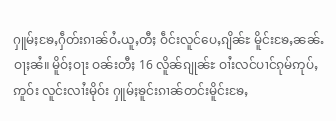ႁူမ်ႈၶႄႇႁဵတ်းၵၢၼ်ဝႆႉယူႇတီႈ ဝဵင်းလူင်ပေႇၵျိၼ်ႊ မိူင်းၶႄႇၼၼ်ႉ ဝႃႈၼႆ။ မိူဝ်ႈဝႃး ဝၼ်းတီႈ 16 လိူၼ်ၵျုၼ်ႊ ဝၢႆးလင်ပၢင်ၵုမ်ဢုပ်ႇဢူဝ်း လူင်းလၢႆးမိုဝ်း ႁူမ်ႈၶူင်းၵၢၼ်တင်းမိူင်းၶႄႇ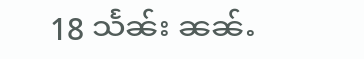18 သႅၼ်း ၼၼ်ႉ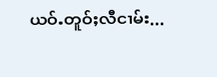ယဝ်ႉတူဝ်ႈလီငၢမ်း...